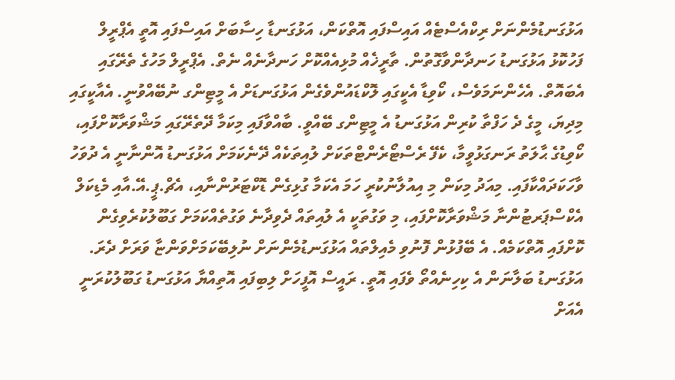އަޅުގަނޑުމެންނަށް ރިކްއެސްޓެއް އައިސްފައި އޮތްކަން، އަޅުގަނޑާ ހިސާބަށް އައިސްފައި އޮތީ އެޕްރީލް ފަހުކޮޅު އަޅުގަނޑު ހަނދާންވާގޮތުން. ތާރީޚެއް މުޅިއެއްކޮށް ހަނދާނެއް ނެތް. އެޕްރީލް މަހުގެ ތެރޭގައި އެބައޮތް. އެހެންނަމަވެސް، ކޯވިޑާ އެކީގައި ލޮކްޑައުންވެގެން އަޅުގަނޑަށް އެ މީޓިންގ ނުބޭއްވުނީ. އެއާކީގައި މިދިޔަ، މީގެ ދެ ހަފްތާ ކުރިން އަޅުގަނޑު އެ މީޓިންގ ބޭއްވީ. ބާއްވާފައި މިކަމާ ދޭތެރޭގައި މަޝްވަރާކޮށްފައި، ކޯވިޑުގެ ޙާލަތު ރަނގަޅުވީމާ، ކެފޭ ރެސްޓޯރެންޓްތަކަށް ލުއިތަކެއް ދޭނެކަމަށް އަޅުގަނޑު އޮންނާނީ އެ ދުވަހު ވާހަކަދައްކާފައި. މިއަދު މިކަން މި އިއުލާނުކުރީ ހަމަ އެކަމާ ގުޅިގެން ޑޮކްޓަރުންނާއި، އެޗް.ޕީ.އޭ.އާއި މެޑިކަލް އެކްސްޕަރޓުންނާ މަޝްވަރާކޮށްފައި، މި ވަގުތަކީ އެ ލުއިތައް ދެވިދާނެ ވަގުތެއްކަމަށް ގަބޫލުކުރެވިގެން ކޮށްފައި އޮތްކަމެއް. އެ ބޭފުޅުން ފޮނުވި މެއިލްތައް އަޅުގަނޑުމެންނަށް ނުލިބޭކަމަށްވަންޏާ ވަރަށް ދެރަ. އަޅުގަނޑު ބަލާނަން އެ ކިހިނެއްތޯ ވެފައި އޮތީ. ރައީސް އޮފީހަށް ލިބިފައި އޮތިއްޔާ އަޅުގަނޑު ގަބޫލުކުރަނީ އެއަށް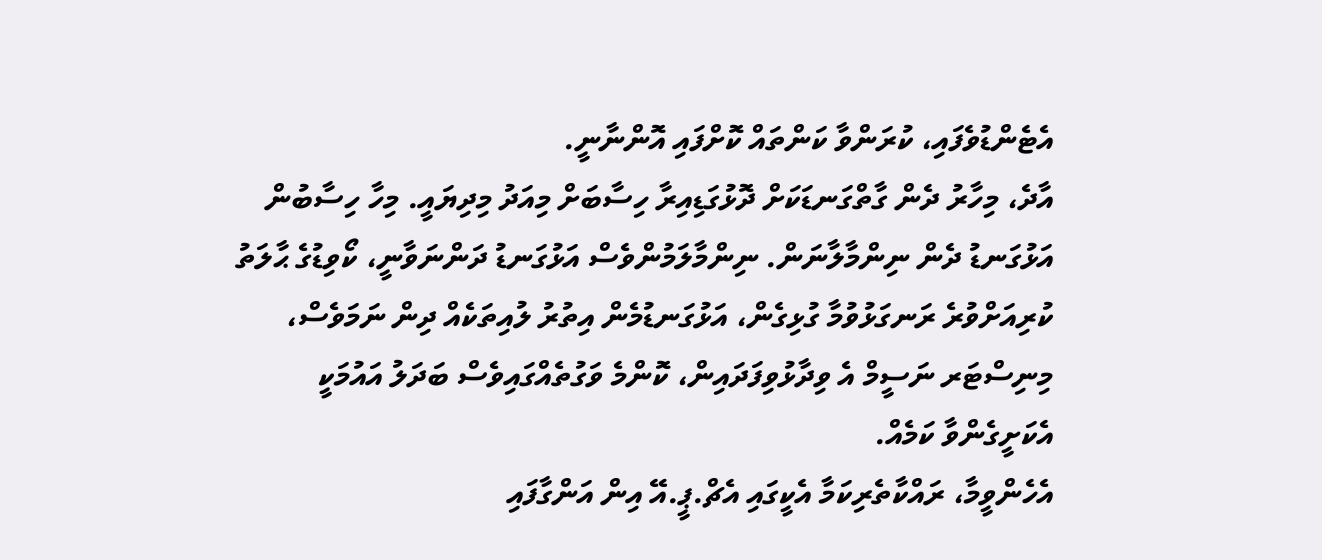އެޓެންޑުވެފައި، ކުރަންވާ ކަންތައް ކޮށްފައި އޮންނާނީ.
އާދެ، މިހާރު ދެން ގާތްގަނޑަކަށް ދޮޅުގަޑިއިރާ ހިސާބަށް މިއަދު މިދިޔައީ. މިހާ ހިސާބުން އަޅުގަނޑު ދެން ނިންމާލާނަން. ނިންމާލަމުންވެސް އަޅުގަނޑު ދަންނަވާނީ، ކޯވިޑުގެ ޙާލަތު ކުރިއަށްވުރެ ރަނގަޅުވުމާ ގުޅިގެން، އަޅުގަނޑުމެން އިތުރު ލުއިތަކެއް ދިން ނަމަވެސް، މިނިސްޓަރ ނަސީމް އެ ވިދާޅުވިފަދައިން، ކޮންމެ ވަގުތެއްގައިވެސް ބަދަލު އައުމަކީ އެކަށީގެންވާ ކަމެއް.
އެހެންވީމާ، ރައްކާތެރިކަމާ އެކީގައި އެޗް.ޕީ.އޭ އިން އަންގާފައި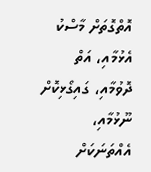އޮތްގޮތަށް މާސްކު އެޅުމާއި، އަތް ދޮވުމާއި، ގައިގޯޅިކޮށް ނޫޅުމާއި، އެއްތަނަކަށް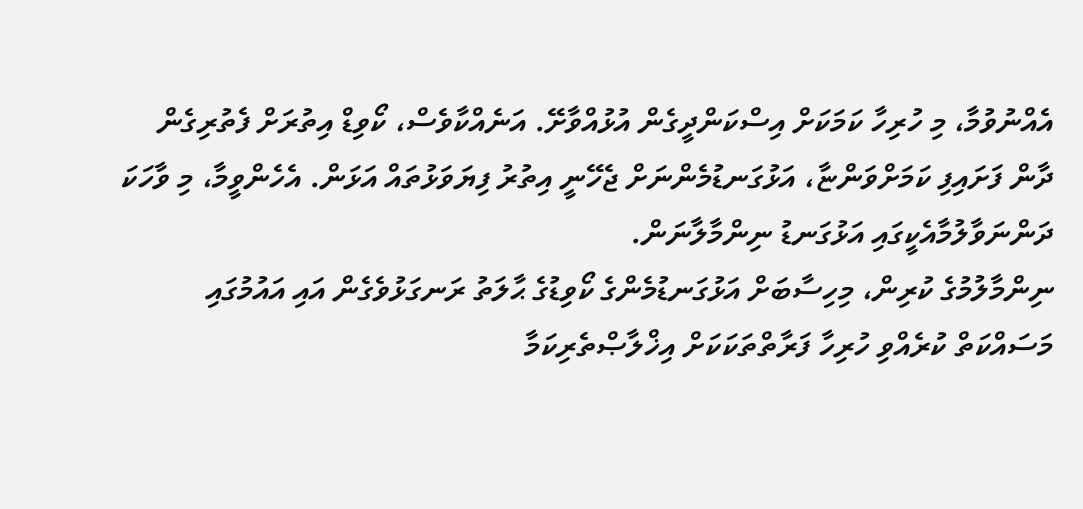އެއްނުވުމާ، މި ހުރިހާ ކަމަކަށް އިސްކަންދީގެން އުޅުއްވާށޭ. އަނެއްކާވެސް، ކޯވިޑް އިތުރަށް ފެތުރިގެން ދާން ފަށައިފި ކަމަށްވަންޏާ، އަޅުގަނޑުމެންނަށް ޖެހޭނީ އިތުރު ފިޔަވަޅުތައް އަޅަން. އެހެންވީމާ، މި ވާހަކަ ދަންނަވާލުމާއެކީގައި އަޅުގަނޑު ނިންމާލާނަން.
ނިންމާލުމުގެ ކުރިން، މިހިސާބަށް އަޅުގަނޑުމެންގެ ކޯވިޑުގެ ޙާލަތު ރަނގަޅުވެގެން އައި އައުމުގައި މަސައްކަތް ކުރެއްވި ހުރިހާ ފަރާތްތަކަކަށް އިޚްލާޞްތެރިކަމާ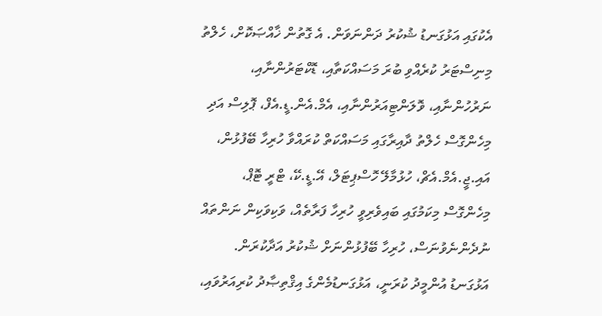އެކުގައި އަޅުގަނޑު ޝުކުރު ދަންނަވަން. އެ ގޮތުން ޚާއްޞަކޮށް، ހެލްތު މިނިސްޓަރު ކުރެއްވި ބުރަ މަސައްކަތާއި، ޑޮކްޓަރުންނާއި، ނަރުހުންނާއި، ވޮލަންޓިއަރުންނާއި، އެމް.އެން.ޑީ.އެފް، ޕޮލިސް އަދި މިހެންގޮސް ހެލްތު ދާއިރާގައި މަސައްކަތް ކުރައްވާ ހުރިހާ ބޭފުޅުން، އައި.ޖީ.އެމް.އެޗް، ހުޅުމާލޭ ހޮސްޕިޓަލް، އޭ.ޑީ.ކޭ، ޓްރީ ޓޮޕް، މިހެންގޮސް މިކަމުގައި ބައިވެރިވީ ހުރިހާ ފަރާތެއް، ވަކިވަކިން ނަންތައް ނުދެންނެވުނަސް، ހުރިހާ ބޭފުޅުންނަށް ޝުކުރު އަދާކުރަން. އަޅުގަނޑު އުންމީދު ކުރަނީ، އަޅުގަނޑުމެންގެ އިޤްތިޞާދު ކުރިއަރުވައި،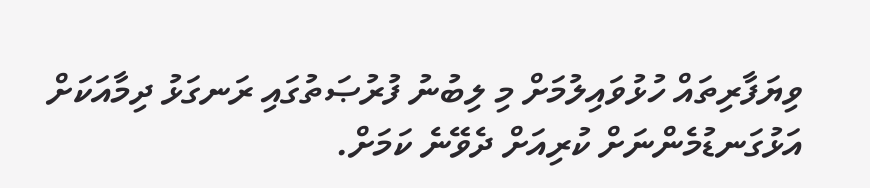ވިޔަފާރިތައް ހުޅުވައިލުމަށް މި ލިބުނު ފުރުޞަތުގައި ރަނގަޅު ދިމާއަކަށް އަޅުގަނޑުމެންނަށް ކުރިއަށް ދެވޭނެ ކަމަށް.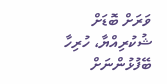ވަރަށް ބޮޑަށް ޝުކުރިއްޔާ، ހުރިހާ ބޭފުޅުންނަށް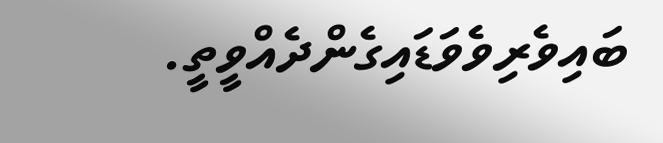ބައިވެރިވެވަޑައިގެންދެއްވީތީ.